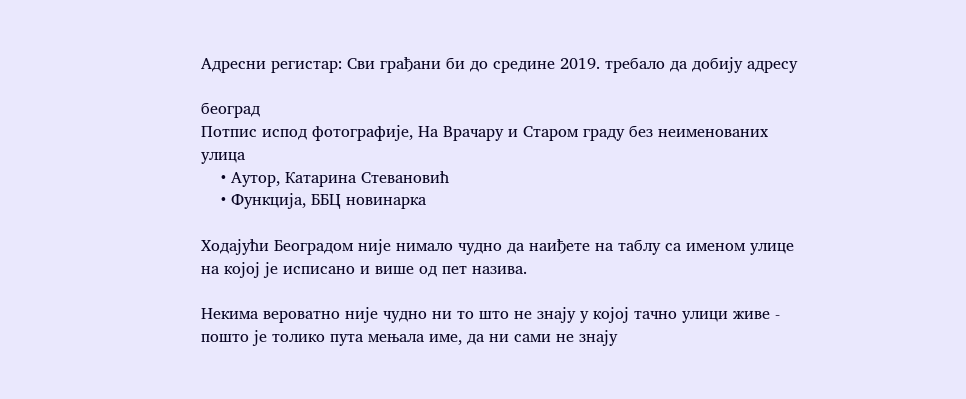Адресни регистар: Сви грађани би до средине 2019. требало да добију адресу

београд
Потпис испод фотографије, На Врачару и Старом граду без неименованих улица
    • Аутор, Катарина Стевановић
    • Функција, ББЦ новинарка

Ходајући Београдом није нимало чудно да наиђете на таблу са именом улице на којој је исписано и више од пет назива.

Некима вероватно није чудно ни то што не знају у којој тачно улици живе - пошто је толико пута мењала име, да ни сами не знају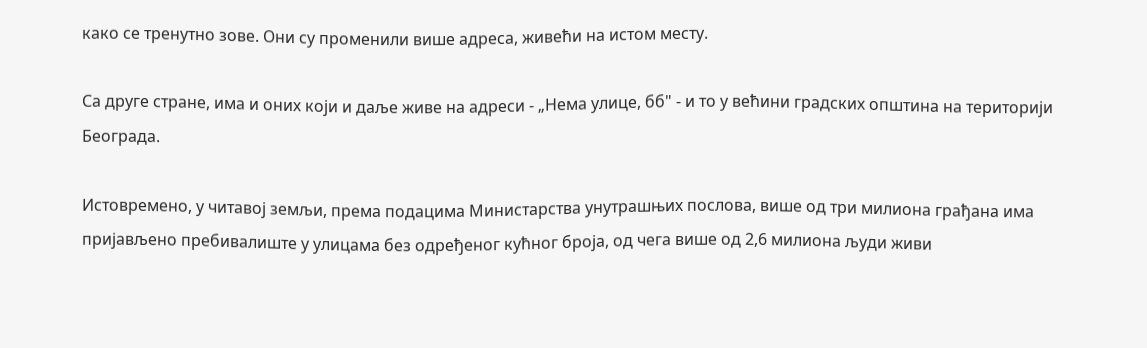како се тренутно зове. Они су променили више адреса, живећи на истом месту.

Са друге стране, има и оних који и даље живе на адреси - „Нема улице, бб" - и то у већини градских општина на територији Београда.

Истовремено, у читавој земљи, према подацима Министарства унутрашњих послова, више од три милиона грађана има пријављено пребивалиште у улицама без одређеног кућног броја, од чега више од 2,6 милиона људи живи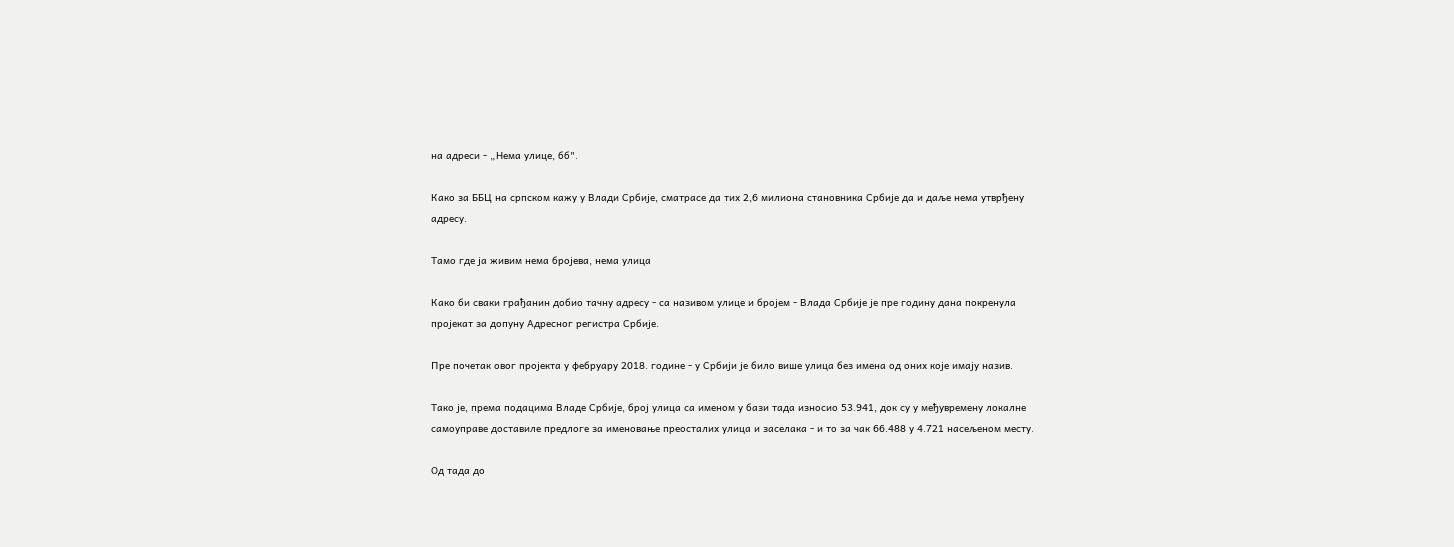на адреси - „Нема улице, бб".

Како за ББЦ на српском кажу у Влади Србије, сматрасе да тих 2,6 милиона становника Србије да и даље нема утврђену адресу.

Тамо где ја живим нема бројева, нема улица

Како би сваки грађанин добио тачну адресу - са називом улице и бројем - Влада Србије је пре годину дана покренула пројекат за допуну Адресног регистра Србије.

Пре почетак овог пројекта у фебруару 2018. године - у Србији је било више улица без имена од оних које имају назив.

Тако је, према подацима Владе Србије, број улица са именом у бази тада износио 53.941, док су у међувремену локалне самоуправе доставиле предлоге за именовање преосталих улица и заселака - и то за чак 66.488 у 4.721 насељеном месту.

Од тада до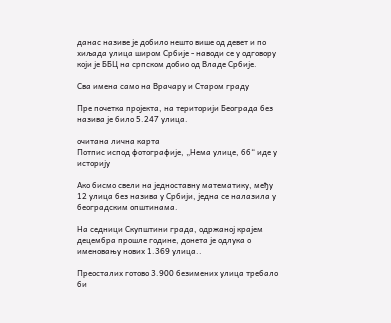данас називе је добило нешто више од девет и по хиљада улица широм Србије - наводи се у одговору који је ББЦ на српском добио од Владе Србије.

Сва имена само на Врачару и Старом граду

Пре почетка пројекта, на територији Београда без назива је било 5.247 улица.

очитана лична карта
Потпис испод фотографије, „Нема улице, бб“ иде у историју

Ако бисмо свели на једноставну математику, међу 12 улица без назива у Србији, једна се налазила у београдским општинама.

На седници Скупштини града, одржаној крајем децембра прошле године, донета је одлука о именовању нових 1.369 улица..

Преосталих готово 3.900 безимених улица требало би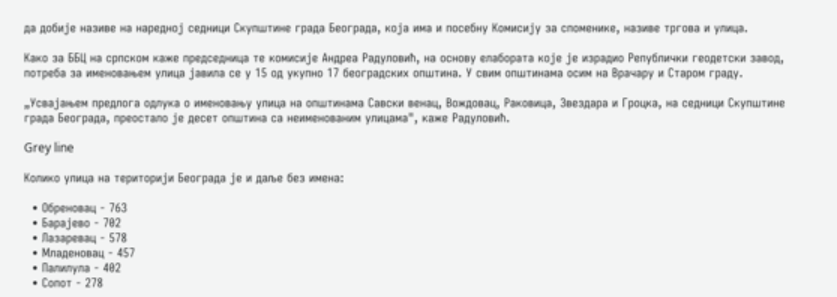да добије називе на наредној седници Скупштине града Београда, која има и посебну Комисију за споменике, називе тргова и улица.

Како за ББЦ на српском каже председница те комисије Андреа Радуловић, на основу елабората које је израдио Републички геодетски завод, потреба за именовањем улица јавила се у 15 од укупно 17 београдских општина. У свим општинама осим на Врачару и Старом граду.

„Усвајањем предлога одлука о именовању улица на општинама Савски венац, Вождовац, Раковица, Звездара и Гроцка, на седници Скупштине града Београда, преостало је десет општина са неименованим улицама", каже Радуловић.

Grey line

Колико улица на територији Београда је и даље без имена:

  • Обреновац - 763
  • Барајево - 702
  • Лазаревац - 578
  • Младеновац - 457
  • Палилула - 402
  • Сопот - 278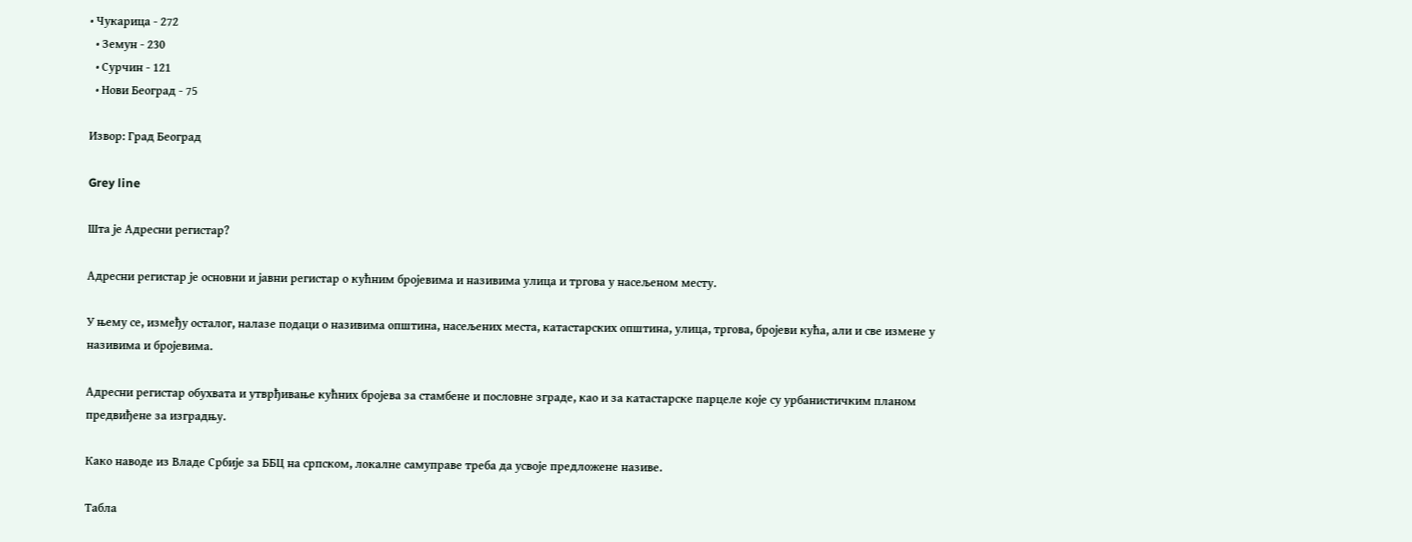• Чукарица - 272
  • Земун - 230
  • Сурчин - 121
  • Нови Београд - 75

Извор: Град Београд

Grey line

Шта је Адресни регистар?

Адресни регистар је основни и јавни регистар о кућним бројевима и називима улица и тргова у насељеном месту.

У њему се, између осталог, налазе подаци о називима општина, насељених места, катастарских општина, улица, тргова, бројеви кућа, али и све измене у називима и бројевима.

Адресни регистар обухвата и утврђивање кућних бројева за стамбене и пословне зграде, као и за катастарске парцеле које су урбанистичким планом предвиђене за изградњу.

Како наводе из Владе Србије за ББЦ на српском, локалне самуправе треба да усвоје предложене називе.

Табла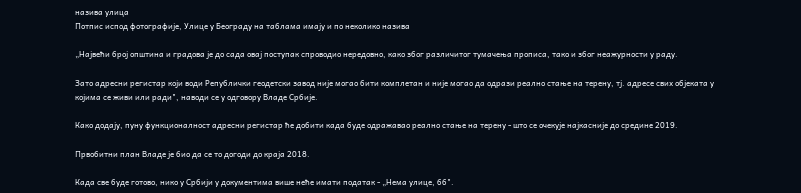назива улица
Потпис испод фотографије, Улице у Београду на таблама имају и по неколико назива

„Највећи број општина и градова је до сада овај поступак спроводио нередовно, како због различитог тумачења прописа, тако и због неажурности у раду.

Зато адресни регистар који води Републички геодетски завод није могао бити комплетан и није могао да одрази реално стање на терену, тј. адресе свих објеката у којима се живи или ради", наводи се у одговору Владе Србије.

Како додају, пуну функционалност адресни регистар ће добити када буде одражавао реално стање на терену - што се очекује најкасније до средине 2019.

Првобитни план Владе је био да се то догоди до краја 2018.

Када све буде готово, нико у Србији у документима више неће имати податак - „Нема улице, бб".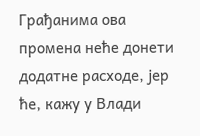Грађанима ова промена неће донети додатне расходе, јер ће, кажу у Влади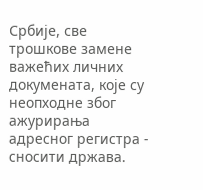Србије, све трошкове замене важећих личних докумената, које су неопходне због ажурирања адресног регистра - сносити држава.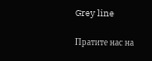Grey line

Пратите нас на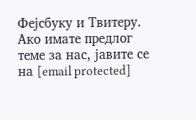Фејсбуку и Твитеру. Ако имате предлог теме за нас, јавите се на [email protected]